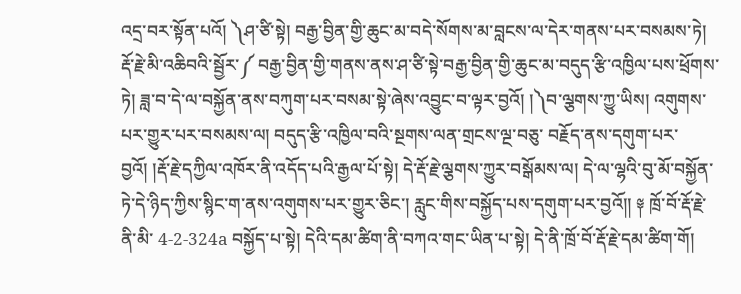འདྲ་བར་སྟོན་པའོ། ༽ཤ་ཙི་སྟེ། བརྒྱ་བྱིན་གྱི་ཆུང་མ་བདེ་སོགས་མ་བླངས་ལ་དེར་གནས་པར་བསམས་ཏེ། རྡོ་རྗེ་མི་འཆིབའི་སྦྱོར་༼ བརྒྱ་བྱིན་གྱི་གནས་ནས་ཤ་ཙི་སྟེ་བརྒྱ་བྱིན་གྱི་ཆུང་མ་བདུད་རྩི་འཁྱིལ་པས་ཕྲོགས་ཏེ། ཟླ་བ་དེ་ལ་བསྐྱོན་ནས་བཀུག་པར་བསམ་སྟེ་ཞེས་འབྱུང་བ་ལྟར་བྱའོ། །༽བ་ལྕགས་ཀྱུ་ཡིས། འགུགས་པར་གྱུར་པར་བསམས་ལ། བདུད་རྩི་འཁྱིལ་བའི་སྔགས་ལན་གྲངས་ལྔ་བཅུ་ བརྗོད་ནས་དགུག་པར་བྱའོ། །རྡོ་རྗེ་དཀྱིལ་འཁོར་ནི་འདོད་པའི་རྒྱལ་པོ་སྟེ། དེ་རྡོ་རྗེ་ལྕགས་ཀྱུར་བསྒོམས་ལ། དེ་ལ་ལྷའི་བུ་མོ་བསྐྱོན་ཏེ་དེ་ཉིད་ཀྱིས་སྙིང་ག་ནས་འགུགས་པར་གྱུར་ཅིང་། རླུང་གིས་བསྐྱོད་པས་དགུག་པར་བྱའོ།། ༈ ཁྲོ་བོ་རྡོ་རྗེ་ནི་མི་ 4-2-324a བསྐྱོད་པ་སྟེ། དེའི་དམ་ཚིག་ནི་བཀའ་གང་ཡིན་པ་སྟེ། དེ་ནི་ཁྲོ་བོ་རྡོ་རྗེ་དམ་ཚིག་གོ།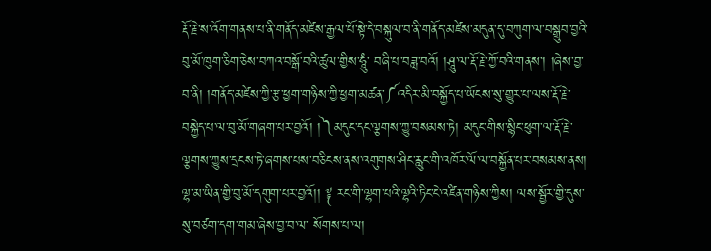རྡོ་རྗེ་ས་འོག་གནས་པ་ནི་གནོད་མཛེས་རྒྱལ་པོ་སྟེ་དེ་བསྐུལ་བ་ནི་གནོད་མཛེས་མདུན་དུ་བཀུག་ལ་བསྒྲུབ་བྱའི་བུ་མོ་ཁུག་ཅིག་ཅེས་བཀའ་བསྒོ་བའི་ཚུལ་གྱིས་ཧཱུཾ་ བཞི་པ་བཟླ་བའོ། །ཤཱུ་ལ་རྡོ་རྗེ་ཀྱོ་བའི་གནས་། །ཞེས་བྱ་བ་ནི། །གནོད་མཛེས་ཀྱི་རྩ་ཕྱག་གཉིས་ཀྱི་ཕྱག་མཚན་༼འདིར་མི་བསྐྱོད་པ་ཡོངས་སུ་གྱུར་པ་ལས་རྡོ་རྗེ་བསྐྱེད་པ་ལ་བུ་མོ་གཞག་པར་བྱའོ། །༽མདུང་དང་ལྕགས་ཀྱུ་བསམས་ཏེ། མདུང་གིས་སྙིང་ཕུག་ལ་རྡོ་རྗེ་ ལྕགས་ཀྱུས་དྲངས་ཏེ་ཞགས་པས་བཅིངས་ནས་འགུགས་ཤིང་རླུང་གི་འཁོར་ལོ་ལ་བསྐྱོན་པར་བསམས་ནས། ལྷ་མ་ཡིན་གྱི་བུ་མོ་དགུག་པར་བྱའོ།། ༈ རང་གི་ལྷག་པའི་ལྷའི་ཏིང་ངེ་འཛིན་གཉིས་ཀྱིས། ལས་སྦྱོར་གྱི་དུས་སུ་བཙག་དག་གམ་ཞེས་བྱ་བ་ལ་ སོགས་པ་ལ།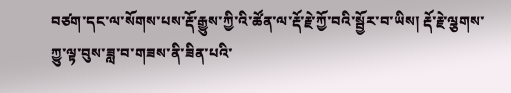བཙག་དང་ལ་སོགས་པས་རྡོ་རྒྱུས་ཀྱི་འི་ཚོན་ལ་རྡོ་རྗེ་ཀྱོ་བའི་སྦྱོར་བ་ཡིས། རྡོ་རྗེ་ལྕགས་ཀྱུ་ལྟ་བུས་ཟླ་བ་གཟས་ནི་ཟིན་པའི་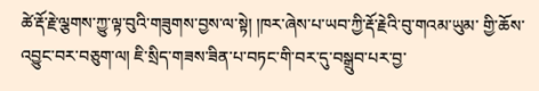ཚེ་རྡོ་རྗེ་ལྕགས་ཀྱུ་ལྟ་བུའི་གཟུགས་བྱས་ལ་སྟེ། །ཁར་ཞེས་པ་ཡབ་ཀྱི་རྡོ་རྗེའི་བུ་གའམ་ཡུམ་ གྱི་ཆོས་འབྱུང་བར་བཅུག་ལ། ཇི་སྲིད་གཟས་ཟིན་པ་བཏང་གི་བར་དུ་བསྒྲུབ་པར་བྱ་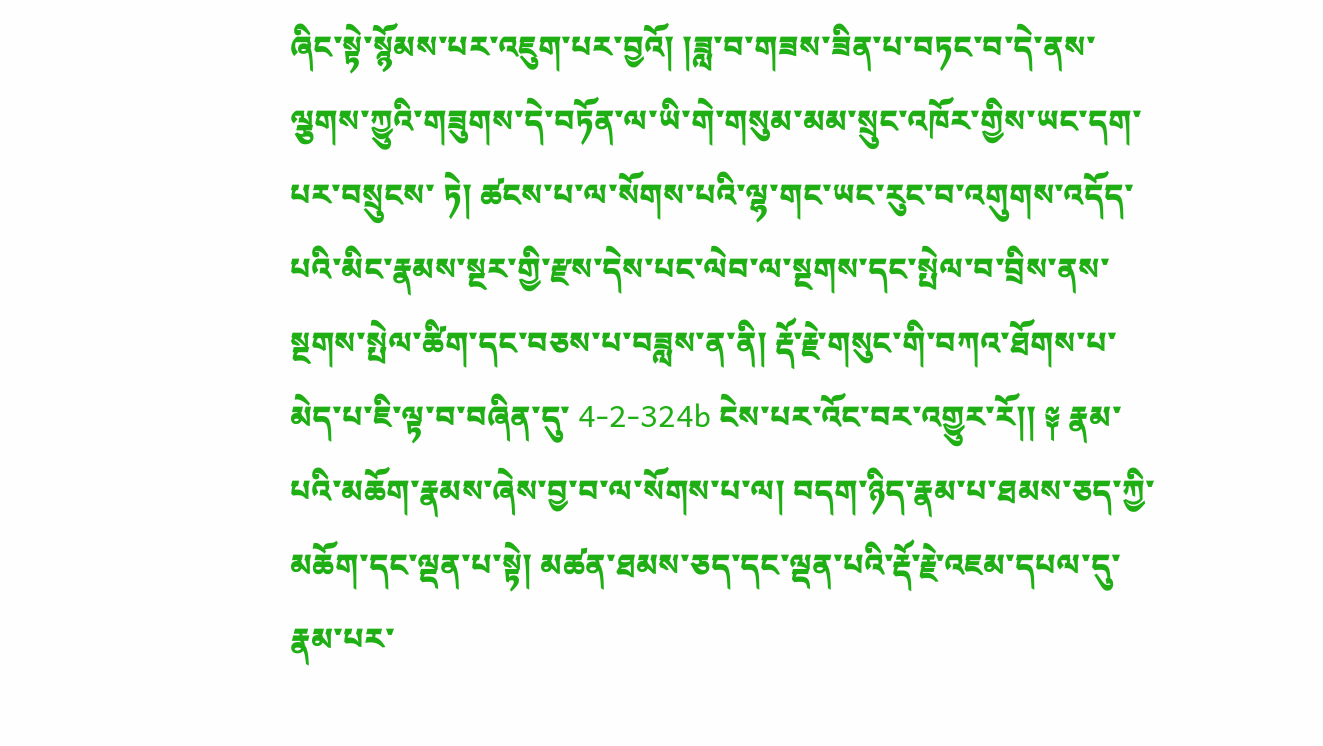ཞིང་སྟེ་སྙོམས་པར་འཇུག་པར་བྱའོ། །ཟླ་བ་གཟས་ཟིན་པ་བཏང་བ་དེ་ནས་ལྕགས་ཀྱུའི་གཟུགས་དེ་བཏོན་ལ་ཡི་གེ་གསུམ་མམ་སྲུང་འཁོར་གྱིས་ཡང་དག་པར་བསྲུངས་ ཏེ། ཚངས་པ་ལ་སོགས་པའི་ལྷ་གང་ཡང་རུང་བ་འགུགས་འདོད་པའི་མིང་རྣམས་སྔར་གྱི་རྫས་དེས་པང་ལེབ་ལ་སྔགས་དང་སྤེལ་བ་བྲིས་ནས་སྔགས་སྤེལ་ཚིག་དང་བཅས་པ་བཟླས་ན་ནི། རྡོ་རྗེ་གསུང་གི་བཀའ་ཐོགས་པ་མེད་པ་ཇི་ལྟ་བ་བཞིན་དུ་ 4-2-324b ངེས་པར་འོང་བར་འགྱུར་རོ།། ༈ རྣམ་པའི་མཆོག་རྣམས་ཞེས་བྱ་བ་ལ་སོགས་པ་ལ། བདག་ཉིད་རྣམ་པ་ཐམས་ཅད་ཀྱི་མཆོག་དང་ལྡན་པ་སྟེ། མཚན་ཐམས་ཅད་དང་ལྡན་པའི་རྡོ་རྗེ་འཇམ་དཔལ་དུ་རྣམ་པར་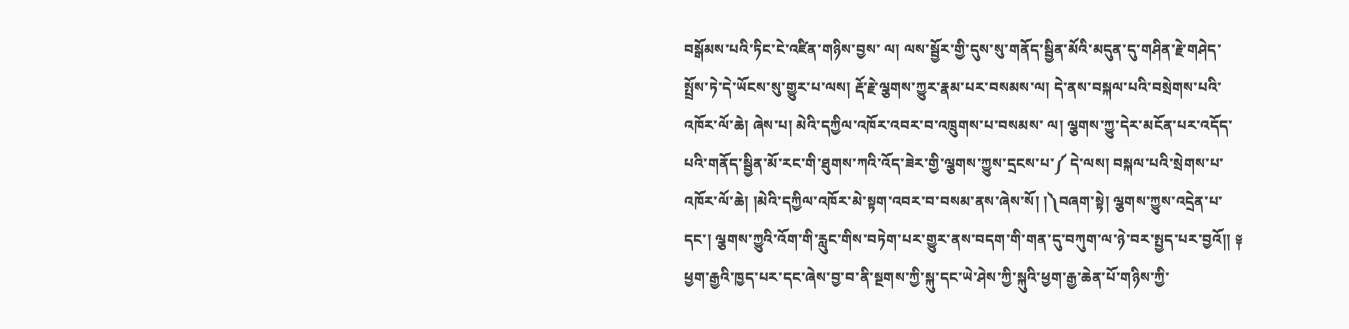བསྒོམས་པའི་ཏིང་ངེ་འཛིན་གཉིས་བྱས་ ལ། ལས་སྦྱོར་གྱི་དུས་སུ་གནོད་སྦྱིན་མོའི་མདུན་དུ་གཤིན་རྗེ་གཤེད་སྤྲོས་ཏེ་དེ་ཡོངས་སུ་གྱུར་པ་ལས། རྡོ་རྗེ་ལྕགས་ཀྱུར་རྣམ་པར་བསམས་ལ། དེ་ནས་བསྐལ་པའི་བསྲེགས་པའི་འཁོར་ལོ་ཆེ། ཞེས་པ། མེའི་དཀྱིལ་འཁོར་འབར་བ་འཁྲུགས་པ་བསམས་ ལ། ལྕགས་ཀྱུ་དེར་མངོན་པར་འདོད་པའི་གནོད་སྦྱིན་མོ་རང་གི་ཐུགས་ཀའི་འོད་ཟེར་གྱི་ལྕགས་ཀྱུས་དྲངས་པ་༼ དེ་ལས། བསྐལ་པའི་སྲེགས་པ་འཁོར་ལོ་ཆེ། །མེའི་དཀྱིལ་འཁོར་མེ་སྟག་འབར་བ་བསམ་ནས་ཞེས་སོ། །༽བཞག་སྟེ། ལྕགས་ཀྱུས་འདྲེན་པ་དང་། ལྕགས་ཀྱུའི་འོག་གི་རླུང་གིས་བཏེག་པར་གྱུར་ནས་བདག་གི་གན་དུ་བཀུག་ལ་ཉེ་བར་སྤྱད་པར་བྱའོ།། ༈ ཕྱག་རྒྱའི་ཁྱད་པར་དང་ཞེས་བྱ་བ་ནི་སྔགས་ཀྱི་སྐུ་དང་ཡེ་ཤེས་ཀྱི་སྐུའི་ཕྱག་རྒྱ་ཆེན་པོ་གཉིས་ཀྱི་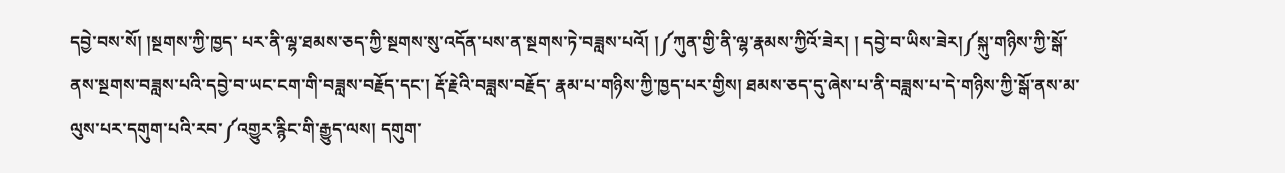དབྱེ་བས་སོ། །སྔགས་ཀྱི་ཁྱད་ པར་ནི་ལྷ་ཐམས་ཅད་ཀྱི་སྔགས་སུ་འདོན་པས་ན་སྔགས་ཏེ་བཟླས་པའོ། །༼ཀུན་གྱི་ནི་ལྷ་རྣམས་ཀྱིའོ་ཟེར། ། དབྱེ་བ་ཡིས་ཟེར།༼སྐུ་གཉིས་ཀྱི་སྒོ་ནས་སྔགས་བཟླས་པའི་དབྱེ་བ་ཡང་ངག་གི་བཟླས་བརྗོད་དང་། རྡོ་རྗེའི་བཟླས་བརྗོད་ རྣམ་པ་གཉིས་ཀྱི་ཁྱད་པར་གྱིས། ཐམས་ཅད་དུ་ཞེས་པ་ནི་བཟླས་པ་དེ་གཉིས་ཀྱི་སྒོ་ནས་མ་ལུས་པར་དགུག་པའི་རབ་༼འགྱུར་རྙིང་གི་རྒྱུད་ལས། དགུག་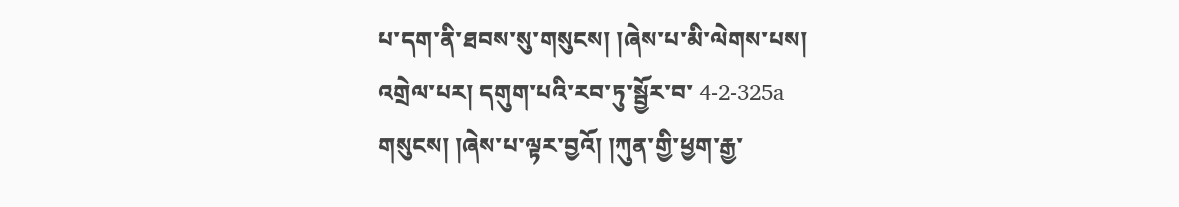པ་དག་ནི་ཐབས་སུ་གསུངས། །ཞེས་པ་མི་ལེགས་པས། འགྲེལ་པར། དགུག་པའི་རབ་ཏུ་སྦྱོར་བ་ 4-2-325a གསུངས། །ཞེས་པ་ལྟར་བྱའོ། །ཀུན་གྱི་ཕྱག་རྒྱ་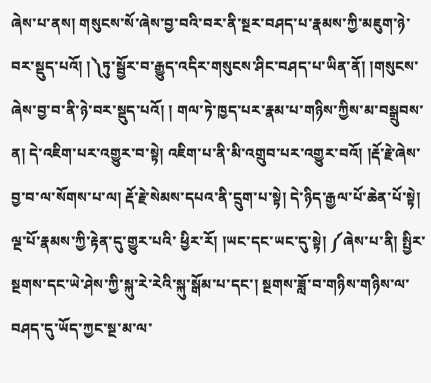ཞེས་པ་ནས། གསུངས་སོ་ཞེས་བྱ་བའི་བར་ནི་སྔར་བཤད་པ་རྣམས་ཀྱི་མཇུག་ཉེ་བར་སྡུད་པའོ། །༽ཏུ་སྦྱོར་བ་རྒྱུད་འདིར་གསུངས་ཤིང་བཤད་པ་ཡིན་ནོ། །གསུངས་ཞེས་བྱ་བ་ནི་ཉེ་བར་སྡུད་པའོ། ། གལ་ཏེ་ཁྱད་པར་རྣམ་པ་གཉིས་ཀྱིས་མ་བསྒྲུབས་ན། དེ་འཇིག་པར་འགྱུར་བ་སྟེ། འཇིག་པ་ནི་མི་འགྲུབ་པར་འགྱུར་བའོ། །རྡོ་རྗེ་ཞེས་བྱ་བ་ལ་སོགས་པ་ལ། རྡོ་རྗེ་སེམས་དཔའ་ནི་དྲུག་པ་སྟེ། དེ་ཉིད་རྒྱལ་པོ་ཆེན་པོ་སྟེ། ལྔ་པོ་རྣམས་ཀྱི་རྟེན་དུ་གྱུར་པའི་ ཕྱིར་རོ། །ཡང་དང་ཡང་དུ་སྟེ། ༼ཞེས་པ་ནི། སྤྱིར་སྔགས་དང་ཡེ་ཤེས་ཀྱི་སྐུ་རེ་རེའི་སྐུ་སྒོམ་པ་དང་། སྔགས་ཟློ་བ་གཉིས་གཉིས་ལ་བཤད་དུ་ཡོད་ཀྱང་སྔ་མ་ལ་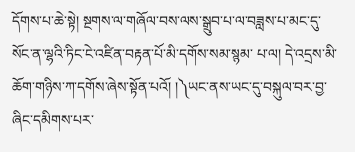དོགས་པ་ཆེ་སྟེ། སྔགས་ལ་གཞོལ་བས་ལས་སྒྲུབ་པ་ལ་བཟླས་པ་མང་དུ་སོང་ན་ལྷའི་ཏིང་ངེ་འཛིན་བརྟན་པོ་མི་དགོས་སམ་སྙམ་ པ་ལ། དེ་འདྲས་མི་ཆོག་གཉིས་ཀ་དགོས་ཞེས་སྟོན་པའོ། །༽ཡང་ནས་ཡང་དུ་བསྐུལ་བར་བྱ་ཞིང་དམིགས་པར་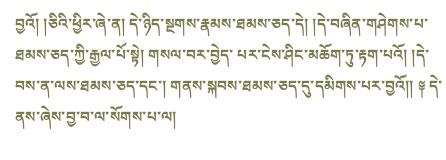བྱའོ། །ཅིའི་ཕྱིར་ཞེ་ན། དེ་ཉིད་སྔགས་རྣམས་ཐམས་ཅད་དེ། །དེ་བཞིན་གཤེགས་པ་ཐམས་ཅད་ཀྱི་རྒྱལ་པོ་སྟེ། གསལ་བར་བྱེད་ པར་ངེས་ཤིང་མཆོག་ཏུ་རྟག་པའོ། །དེ་བས་ན་ལས་ཐམས་ཅད་དང་། གནས་སྐབས་ཐམས་ཅད་དུ་དམིགས་པར་བྱའོ།། ༈ དེ་ནས་ཞེས་བྱ་བ་ལ་སོགས་པ་ལ།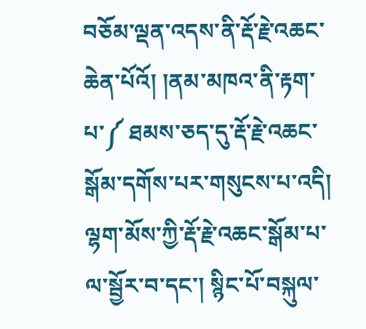བཅོམ་ལྡན་འདས་ནི་རྡོ་རྗེ་འཆང་ཆེན་པོའོ། །ནམ་མཁའ་ནི་རྟག་པ་༼ ཐམས་ཅད་དུ་རྡོ་རྗེ་འཆང་སྒོམ་དགོས་པར་གསུངས་པ་འདི། ལྷག་མོས་ཀྱི་རྡོ་རྗེ་འཆང་སྒོམ་པ་ལ་སྦྱོར་བ་དང་། སྙིང་པོ་བསྐུལ་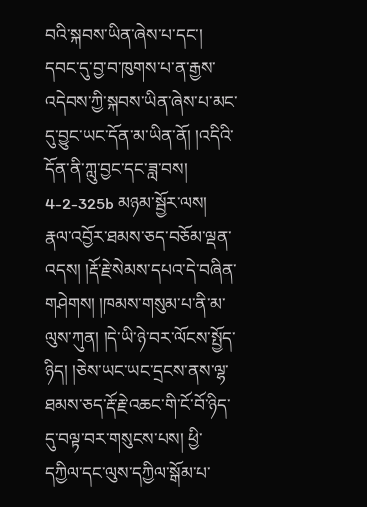བའི་སྐབས་ཡིན་ཞེས་པ་དང་། དབང་དུ་བྱ་བ་ཁུགས་པ་ན་རྒྱས་འདེབས་ཀྱི་སྐབས་ཡིན་ཞེས་པ་མང་དུ་བྱུང་ཡང་དོན་མ་ཡིན་ནོ། །འདིའི་དོན་ནི་ཀླུ་བྱང་དང་ཟླ་བས། 4-2-325b མཉམ་སྦྱོར་ལས། རྣལ་འབྱོར་ཐམས་ཅད་བཅོམ་ལྡན་འདས། །རྡོ་རྗེ་སེམས་དཔའ་དེ་བཞིན་གཤེགས། །ཁམས་གསུམ་པ་ནི་མ་ལུས་ཀུན། །དེ་ཡི་ཉེ་བར་ལོངས་སྤྱོད་ཉིད། །ཅེས་ཡང་ཡང་དྲངས་ནས་ལྷ་ཐམས་ཅད་རྡོ་རྗེ་འཆང་གི་ངོ་བོ་ཉིད་དུ་བལྟ་བར་གསུངས་པས། ཕྱི་དཀྱིལ་དང་ལུས་དཀྱིལ་སྒོམ་པ་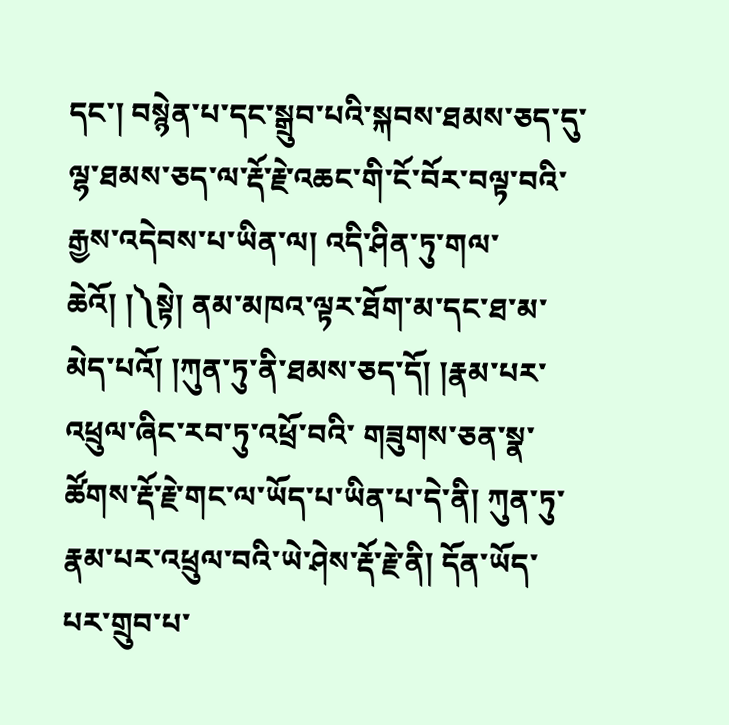དང་། བསྙེན་པ་དང་སྒྲུབ་པའི་སྐབས་ཐམས་ཅད་དུ་ལྷ་ཐམས་ཅད་ལ་རྡོ་རྗེ་འཆང་གི་ངོ་བོར་བལྟ་བའི་རྒྱས་འདེབས་པ་ཡིན་ལ། འདི་ཤིན་ཏུ་གལ་ཆེའོ། །༽སྟེ། ནམ་མཁའ་ལྟར་ཐོག་མ་དང་ཐ་མ་མེད་པའོ། །ཀུན་ཏུ་ནི་ཐམས་ཅད་དོ། །རྣམ་པར་འཕྲུལ་ཞིང་རབ་ཏུ་འཕྲོ་བའི་ གཟུགས་ཅན་སྣ་ཚོགས་རྡོ་རྗེ་གང་ལ་ཡོད་པ་ཡིན་པ་དེ་ནི། ཀུན་ཏུ་རྣམ་པར་འཕྲུལ་བའི་ཡེ་ཤེས་རྡོ་རྗེ་ནི། དོན་ཡོད་པར་གྲུབ་པ་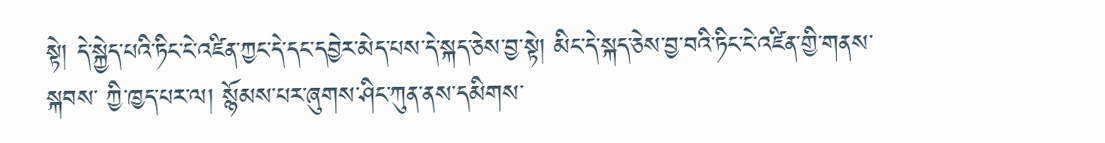སྟེ། དེ་སྐྱེད་པའི་ཏིང་ངེ་འཛིན་ཀྱང་དེ་དང་དབྱེར་མེད་པས་དེ་སྐད་ཅེས་བྱ་སྟེ། མིང་དེ་སྐད་ཅེས་བྱ་བའི་ཏིང་ངེ་འཛིན་གྱི་གནས་སྐབས་ ཀྱི་ཁྱད་པར་ལ། སྙོམས་པར་ཞུགས་ཤིང་ཀུན་ནས་དམིགས་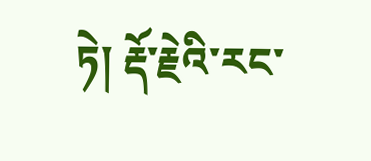ཏེ། རྡོ་རྗེའི་རང་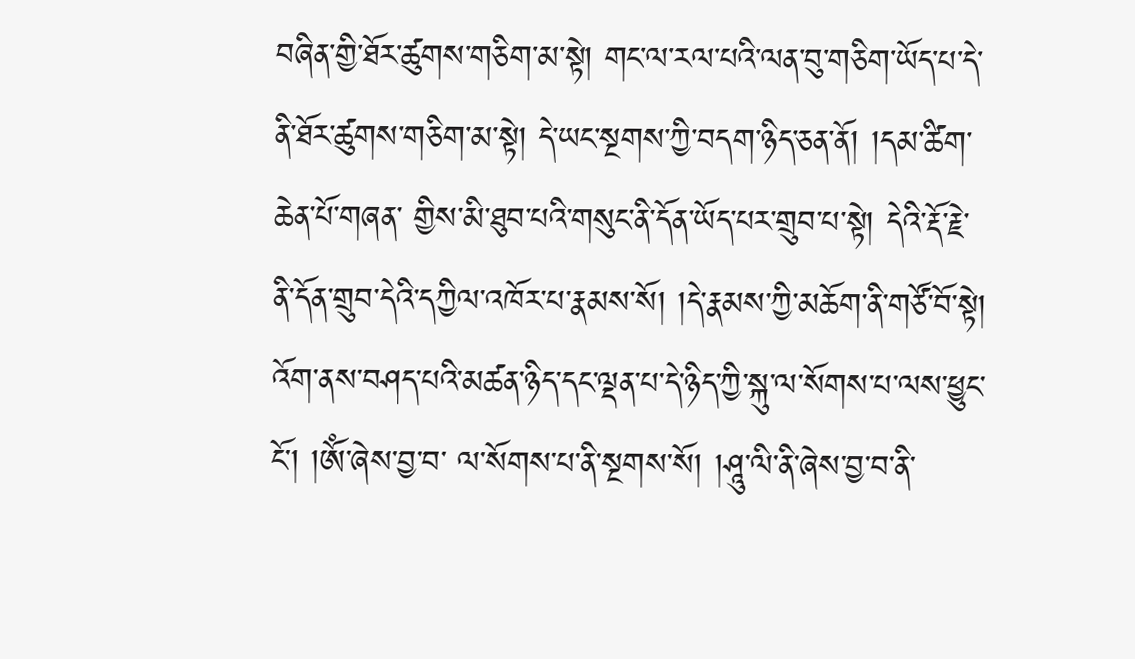བཞིན་གྱི་ཐོར་ཚུགས་གཅིག་མ་སྟེ། གང་ལ་རལ་པའི་ལན་བུ་གཅིག་ཡོད་པ་དེ་ནི་ཐོར་ཚུགས་གཅིག་མ་སྟེ། དེ་ཡང་སྔགས་ཀྱི་བདག་ཉིད་ཅན་ནོ། །དམ་ཚིག་ཆེན་པོ་གཞན་ གྱིས་མི་ཐུབ་པའི་གསུང་ནི་དོན་ཡོད་པར་གྲུབ་པ་སྟེ། དེའི་རྡོ་རྗེ་ནི་དོན་གྲུབ་དེའི་དཀྱིལ་འཁོར་པ་རྣམས་སོ། །དེ་རྣམས་ཀྱི་མཆོག་ནི་གཙོ་བོ་སྟེ། འོག་ནས་བཤད་པའི་མཚན་ཉིད་དང་ལྡན་པ་དེ་ཉིད་ཀྱི་སྐུ་ལ་སོགས་པ་ལས་ཕྱུང་ངོ་། །ཨོཾ་ཞེས་བྱ་བ་ ལ་སོགས་པ་ནི་སྔགས་སོ། །ཤཱུ་ལི་ནི་ཞེས་བྱ་བ་ནི་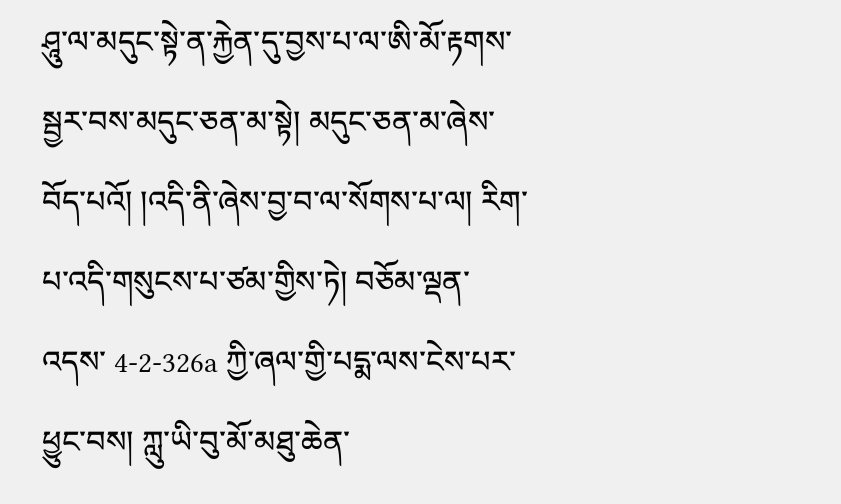ཤཱུ་ལ་མདུང་སྟེ་ན་རྐྱེན་དུ་བྱས་པ་ལ་ཨི་མོ་རྟགས་སྦྱར་བས་མདུང་ཅན་མ་སྟེ། མདུང་ཅན་མ་ཞེས་བོད་པའོ། །འདི་ནི་ཞེས་བྱ་བ་ལ་སོགས་པ་ལ། རིག་པ་འདི་གསུངས་པ་ཙམ་གྱིས་ཏེ། བཅོམ་ལྡན་འདས་ 4-2-326a ཀྱི་ཞལ་གྱི་པདྨ་ལས་ངེས་པར་ཕྱུང་བས། ཀླུ་ཡི་བུ་མོ་མཐུ་ཆེན་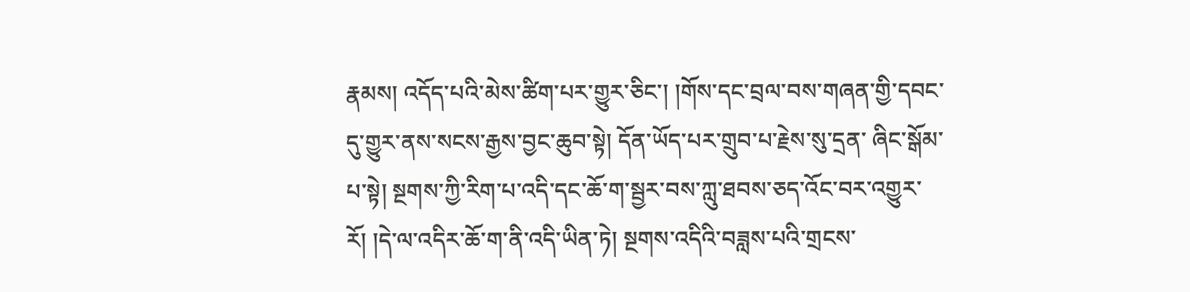རྣམས། འདོད་པའི་མེས་ཚིག་པར་གྱུར་ཅིང་། །གོས་དང་བྲལ་བས་གཞན་གྱི་དབང་དུ་གྱུར་ནས་སངས་རྒྱས་བྱང་ཆུབ་སྟེ། དོན་ཡོད་པར་གྲུབ་པ་རྗེས་སུ་དྲན་ ཞིང་སྒོམ་པ་སྟེ། སྔགས་ཀྱི་རིག་པ་འདི་དང་ཆོ་ག་སྦྱར་བས་ཀླུ་ཐབས་ཅད་འོང་བར་འགྱུར་རོ། །དེ་ལ་འདིར་ཆོ་ག་ནི་འདི་ཡིན་ཏེ། སྔགས་འདིའི་བཟླས་པའི་གྲངས་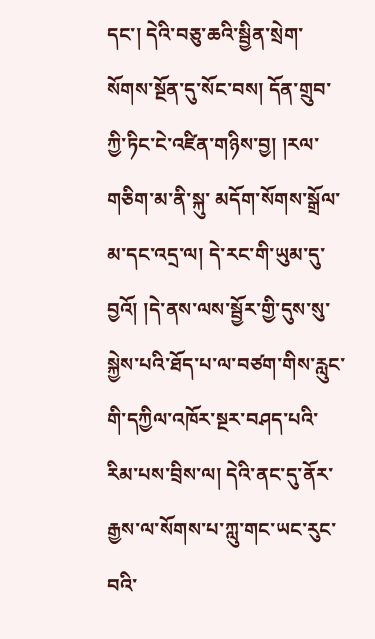དང་། དེའི་བཅུ་ཆའི་སྦྱིན་སྲེག་སོགས་སྔོན་དུ་སོང་བས། དོན་གྲུབ་ཀྱི་ཏིང་ངེ་འཛིན་གཉིས་བྱ། །རལ་གཅིག་མ་ནི་སྐུ་ མདོག་སོགས་སྒྲོལ་མ་དང་འདྲ་ལ། དེ་རང་གི་ཡུམ་དུ་བྱའོ། །དེ་ནས་ལས་སྦྱོར་གྱི་དུས་སུ་སྐྱེས་པའི་ཐོད་པ་ལ་བཙག་གིས་རླུང་གི་དཀྱིལ་འཁོར་སྔར་བཤད་པའི་རིམ་པས་བྲིས་ལ། དེའི་ནང་དུ་ནོར་རྒྱས་ལ་སོགས་པ་ཀླུ་གང་ཡང་རུང་བའི་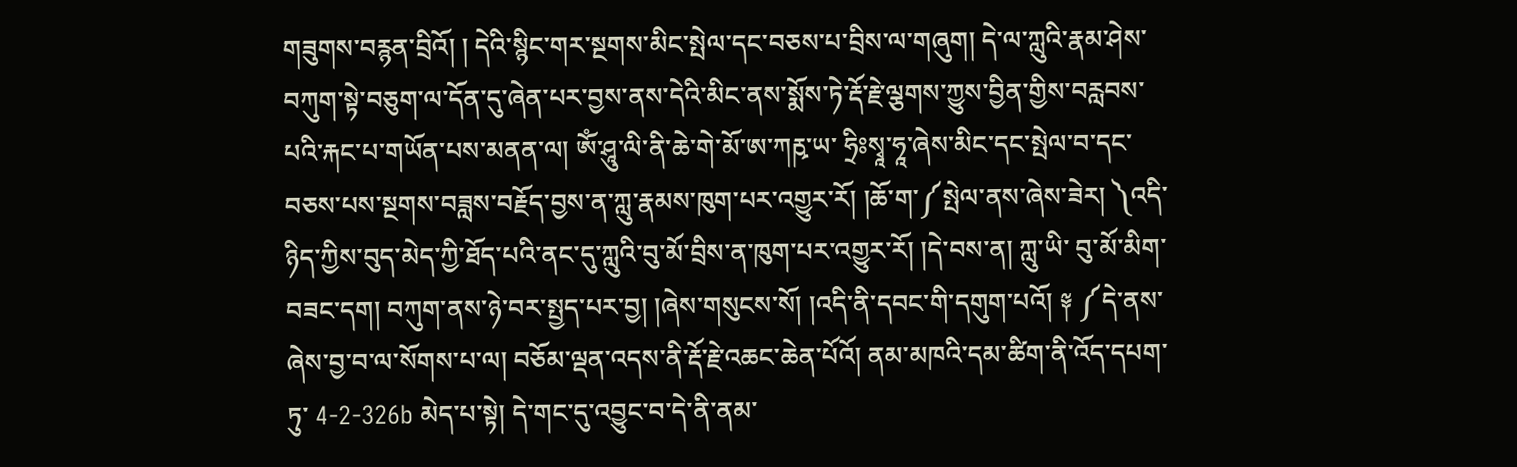གཟུགས་བརྙན་བྲིའོ། ། དེའི་སྙིང་གར་སྔགས་མིང་སྤེལ་དང་བཅས་པ་བྲིས་ལ་གཞུག། དེ་ལ་ཀླུའི་རྣམ་ཤེས་བཀུག་སྟེ་བཅུག་ལ་དོན་དུ་ཞེན་པར་བྱས་ནས་དེའི་མིང་ནས་སྨོས་ཏེ་རྡོ་རྗེ་ལྕགས་ཀྱུས་བྱིན་གྱིས་བརླབས་པའི་རྐང་པ་གཡོན་པས་མནན་ལ། ཨོཾ་ཤཱུ་ལི་ནི་ཆེ་གེ་མོ་ཨ་ཀརྵ་ཡ་ ཧྲིཿསྭཱ་ཧཱ་ཞེས་མིང་དང་སྤེལ་བ་དང་བཅས་པས་སྔགས་བཟླས་བརྗོད་བྱས་ན་ཀླུ་རྣམས་ཁུག་པར་འགྱུར་རོ། །ཆོ་ག་༼སྤེལ་ནས་ཞེས་ཟེར། ༽འདི་ཉིད་ཀྱིས་བུད་མེད་ཀྱི་ཐོད་པའི་ནང་དུ་ཀླུའི་བུ་མོ་བྲིས་ན་ཁུག་པར་འགྱུར་རོ། །དེ་བས་ན། ཀླུ་ཡི་ བུ་མོ་མིག་བཟང་དག། བཀུག་ནས་ཉེ་བར་སྤྱད་པར་བྱ། །ཞེས་གསུངས་སོ། །འདི་ནི་དབང་གི་དགུག་པའོ། ༈ ༼དེ་ནས་ཞེས་བྱ་བ་ལ་སོགས་པ་ལ། བཅོམ་ལྡན་འདས་ནི་རྡོ་རྗེ་འཆང་ཆེན་པོའོ། ནམ་མཁའི་དམ་ཚིག་ནི་འོད་དཔག་ཏུ་ 4-2-326b མེད་པ་སྟེ། དེ་གང་དུ་འབྱུང་བ་དེ་ནི་ནམ་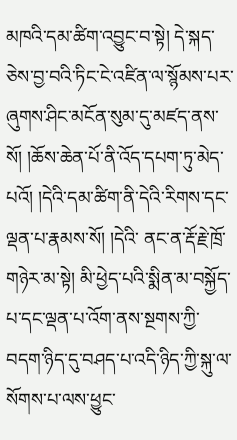མཁའི་དམ་ཚིག་འབྱུང་བ་སྟེ། དེ་སྐད་ཅེས་བྱ་བའི་ཏིང་ངེ་འཛིན་ལ་སྙོམས་པར་ཞུགས་ཤིང་མངོན་སུམ་དུ་མཛད་ནས་སོ། །ཆོས་ཆེན་པོ་ནི་འོད་དཔག་ཏུ་མེད་པའོ། །དེའི་དམ་ཚིག་ནི་དེའི་རིགས་དང་ལྡན་པ་རྣམས་སོ། །དེའི་ ནང་ན་རྡོ་རྗེ་ཁྲོ་གཉེར་མ་སྟེ། མི་ཕྱེད་པའི་སྨིན་མ་བསྐྱོད་པ་དང་ལྡན་པ་འོག་ནས་སྔགས་ཀྱི་བདག་ཉིད་དུ་བཤད་པ་འདི་ཉིད་ཀྱི་སྐུ་ལ་སོགས་པ་ལས་ཕྱུང་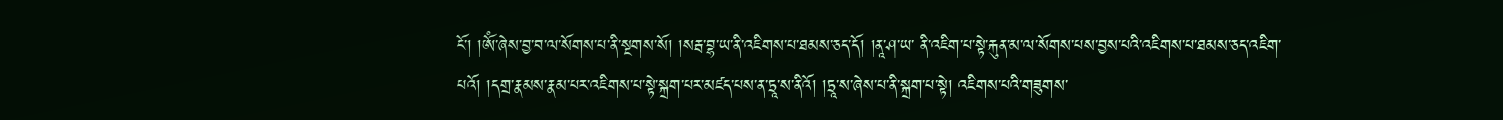ངོ་། །ཨོཾ་ཞེས་བྱ་བ་ལ་སོགས་པ་ནི་སྔགས་སོ། །སརྦ་བྷ་ཡ་ནི་འཇིགས་པ་ཐམས་ཅད་དོ། །ནཱ་ཤ་ཡ་ ནི་འཇིག་པ་སྟེ་རྐུན་མ་ལ་སོགས་པས་བྱས་པའི་འཇིགས་པ་ཐམས་ཅད་འཇིག་པའོ། །དགྲ་རྣམས་རྣམ་པར་འཇིགས་པ་སྟེ་སྐྲག་པར་མཛད་པས་ན་ཏྲཱ་ས་ནིའོ། །ཏྲཱ་ས་ཞེས་པ་ནི་སྐྲག་པ་སྟེ། འཇིགས་པའི་གཟུགས་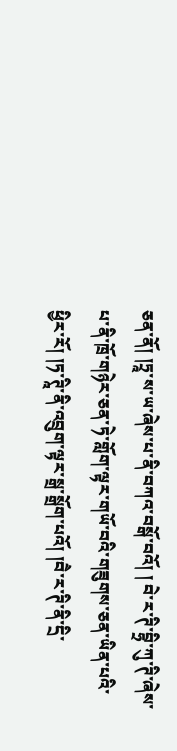ཅན་ནོ། །ཏྲཱ་ས་ཡ་ཞེས་པ་ནི་བཀའ་བསྒོ་བའོ། ། བེ་ར་ཊི་བྷྲི་ཀུ་ཊི་ཞེས་པ་ནི་ཁྲོ་གཉེར་ཅན་ཏེ་གློག་ལྟར་གཡོ་བའི་གཟུགས་ཅན་ཡིན་པའི་ཕྱིར་རོ། །ཏ་ཊཱི་ནི་འབྲུག་ལྟར་སྒྲ་སྒྲོག་པའོ། །བཻ་ར་ཊི་ནི་དྲི་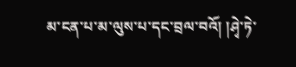མ་ངན་པ་མ་ལུས་པ་དང་བྲལ་བའོ། །ཤྭེ་ཏེ་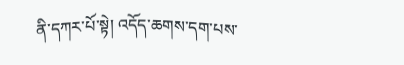ནི་དཀར་པོ་སྟེ། འདོད་ཆགས་དག་པས་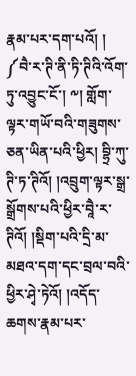རྣམ་པར་དག་པའོ། ། ༼བཻ་ར་ཊི་ནི་ཏི་ཊིའི་འོག་ཏུ་འབྱུང་ངོ་། ༸། གློག་ལྟར་གཡོ་བའི་གཟུགས་ཅན་ཡིན་པའི་ཕྱིར། བྷྲི་ཀུ་ཊི་ཏ་ཊིའོ། །འབྲུག་ལྟར་སྒྲ་སྒྲོགས་པའི་ཕྱིར་བཱཻ་ར་ཊིའོ། །སྡིག་པའི་དྲི་མ་མཐའ་དག་དང་བྲལ་བའི་ཕྱིར་ཤྭེ་ཏེའོ། །འདོད་ཆགས་རྣམ་པར་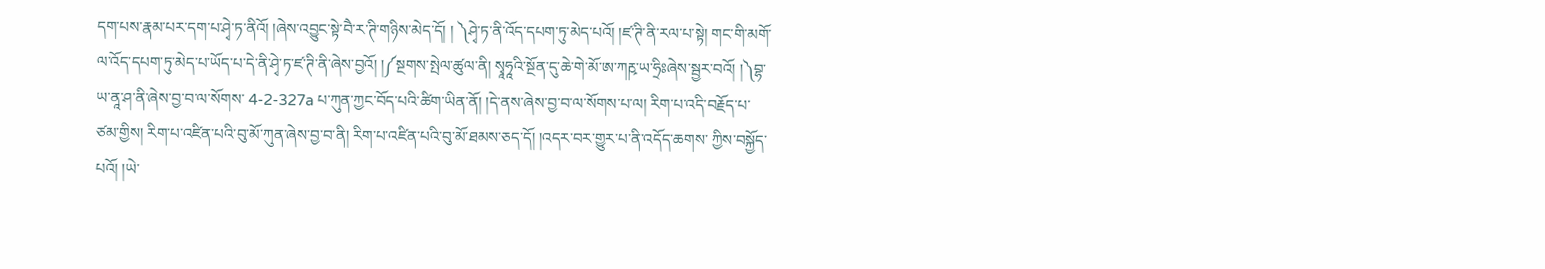དག་པས་རྣམ་པར་དག་པ་ཤྭེ་ཏ་ནིའོ། །ཞེས་འབྱུང་སྟེ་བཻ་ར་ཊི་གཉིས་མེད་དོ། ། ༽ཤྭེ་ཏ་ནི་འོད་དཔག་ཏུ་མེད་པའོ། །ཛ་ཊི་ནི་རལ་པ་སྟེ། གང་གི་མགོ་ལ་འོད་དཔག་ཏུ་མེད་པ་ཡོད་པ་དེ་ནི་ཤྭེ་ཏ་ཛ་ཊི་ནི་ཞེས་བྱའོ། །༼སྔགས་སྤེལ་ཚུལ་ནི། སྭཱཧཱའི་སྔོན་དུ་ཆེ་གེ་མོ་ཨ་ཀརྵ་ཡ་ཧྲིཿཞེས་སྦྱར་བའོ། །༽བྷ་ཡ་ནཱ་ཤ་ནི་ཞེས་བྱ་བ་ལ་སོགས་ 4-2-327a པ་ཀུན་ཀྱང་བོད་པའི་ཚིག་ཡིན་ནོ། །དེ་ནས་ཞེས་བྱ་བ་ལ་སོགས་པ་ལ། རིག་པ་འདི་བརྗོད་པ་ཙམ་གྱིས། རིག་པ་འཛིན་པའི་བུ་མོ་ཀུན་ཞེས་བྱ་བ་ནི། རིག་པ་འཛིན་པའི་བུ་མོ་ཐམས་ཅད་དོ། །འདར་བར་གྱུར་པ་ནི་འདོད་ཆགས་ ཀྱིས་བསྐྱོད་པའོ། །ཡེ་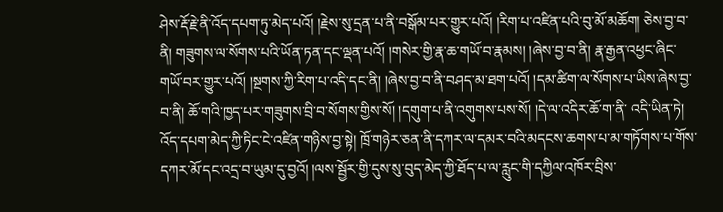ཤེས་རྡོ་རྗེ་ནི་འོད་དཔག་ཏུ་མེད་པའོ། །རྗེས་སུ་དྲན་པ་ནི་བསྒོམ་པར་གྱུར་པའོ། །རིག་པ་འཛིན་པའི་བུ་མོ་མཆོག། ཅེས་བྱ་བ་ནི། གཟུགས་ལ་སོགས་པའི་ཡོན་ཏན་དང་ལྡན་པའོ། །གསེར་གྱི་རྣ་ཆ་གཡོ་བ་རྣམས། །ཞེས་བྱ་བ་ནི། རྣ་རྒྱན་འཕྱང་ཞིང་གཡོ་བར་གྱུར་པའོ། །སྔགས་ཀྱི་རིག་པ་འདི་དང་ནི། །ཞེས་བྱ་བ་ནི་བཤད་མ་ཐག་པའོ། །དམ་ཚིག་ལ་སོགས་པ་ཡིས་ཞེས་བྱ་བ་ནི། ཆོ་གའི་ཁྱད་པར་གཟུགས་བྲི་བ་སོགས་གྱིས་སོ། །དགུག་པ་ནི་འགུགས་པས་སོ། །དེ་ལ་འདིར་ཆོ་ག་ནི་ འདི་ཡིན་ཏེ། འོད་དཔག་མེད་ཀྱི་ཏིང་ངེ་འཛིན་གཉིས་བྱ་སྟེ། ཁྲོ་གཉེར་ཅན་ནི་དཀར་ལ་དམར་བའི་མདངས་ཆགས་པ་མ་གཏོགས་པ་གོས་དཀར་མོ་དང་འདྲ་བ་ཡུམ་དུ་བྱའོ། །ལས་སྦྱོར་གྱི་དུས་སུ་བུད་མེད་ཀྱི་ཐོད་པ་ལ་རླུང་གི་དཀྱིལ་འཁོར་བྲིས་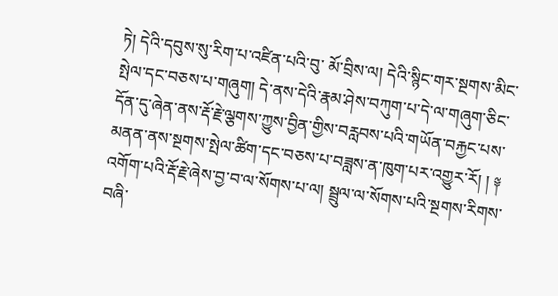ཏེ། དེའི་དབུས་སུ་རིག་པ་འཛིན་པའི་བུ་ མོ་བྲིས་ལ། དེའི་སྙིང་གར་སྔགས་མིང་སྤེལ་དང་བཅས་པ་གཞུག། དེ་ནས་དེའི་རྣམ་ཤེས་བཀུག་པ་དེ་ལ་གཞུག་ཅིང་དོན་དུ་ཞེན་ནས་རྡོ་རྗེ་ལྕགས་ཀྱུས་བྱིན་གྱིས་བརླབས་པའི་གཡོན་བརྐྱང་པས་མནན་ནས་སྔགས་སྤེལ་ཚིག་དང་བཅས་པ་བཟླས་ན་ཁུག་པར་འགྱུར་རོ། ། ༈ འགོག་པའི་རྡོ་རྗེ་ཞེས་བྱ་བ་ལ་སོགས་པ་ལ། སྦྲུལ་ལ་སོགས་པའི་སྔགས་རིགས་བཞི་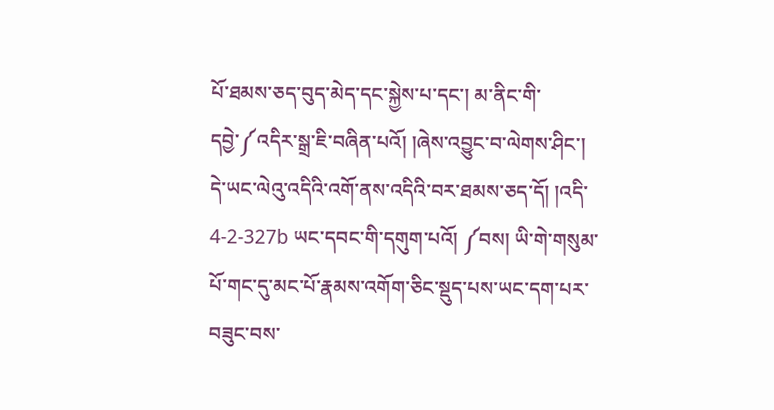པོ་ཐམས་ཅད་བུད་མེད་དང་སྐྱེས་པ་དང་། མ་ནིང་གི་དབྱེ་༼འདིར་སྒྲ་ཇི་བཞིན་པའོ། །ཞེས་འབྱུང་བ་ལེགས་ཤིང་། དེ་ཡང་ལེའུ་འདིའི་འགོ་ནས་འདིའི་བར་ཐམས་ཅད་དོ། །འདི་ 4-2-327b ཡང་དབང་གི་དགུག་པའོ། ༼བས། ཡི་གེ་གསུམ་པོ་གང་དུ་མང་པོ་རྣམས་འགོག་ཅིང་སྡུད་པས་ཡང་དག་པར་བཟུང་བས་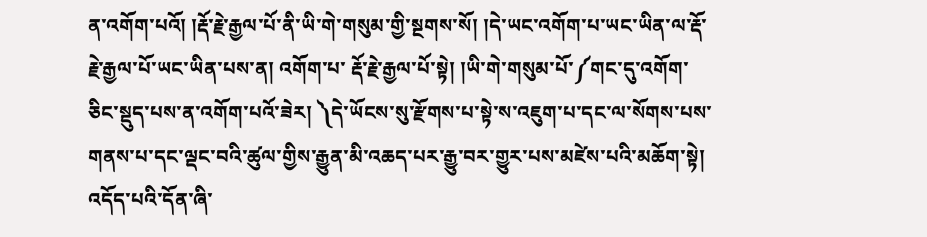ན་འགོག་པའོ། །རྡོ་རྗེ་རྒྱལ་པོ་ནི་ཡི་གེ་གསུམ་གྱི་སྔགས་སོ། །དེ་ཡང་འགོག་པ་ཡང་ཡིན་ལ་རྡོ་རྗེ་རྒྱལ་པོ་ཡང་ཡིན་པས་ན། འགོག་པ་ རྡོ་རྗེ་རྒྱལ་པོ་སྟེ། །ཡི་གེ་གསུམ་པོ་༼གང་དུ་འགོག་ཅིང་སྡུད་པས་ན་འགོག་པའོ་ཟེར། ༽དེ་ཡོངས་སུ་རྫོགས་པ་སྟེ་ས་འཇུག་པ་དང་ལ་སོགས་པས་གནས་པ་དང་ལྡང་བའི་ཚུལ་གྱིས་རྒྱུན་མི་འཆད་པར་རྒྱུ་བར་གྱུར་པས་མཛེས་པའི་མཆོག་སྟེ། འདོད་པའི་དོན་ཞི་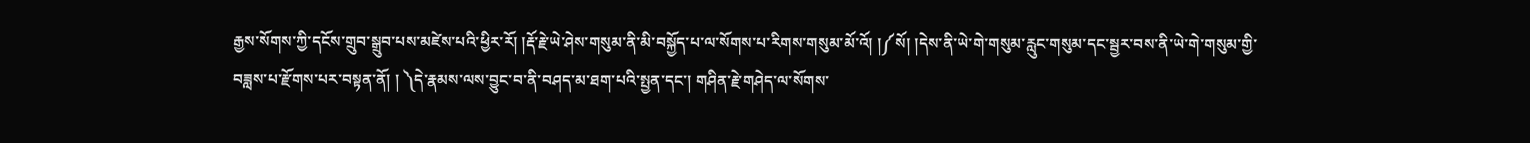རྒྱས་སོགས་ཀྱི་དངོས་གྲུབ་སྒྲུབ་པས་མཛེས་པའི་ཕྱིར་རོ། །རྡོ་རྗེ་ཡེ་ཤེས་གསུམ་ནི་མི་བསྐྱོད་པ་ལ་སོགས་པ་རིགས་གསུམ་མོ་འོ། །༼སོ། །དེས་ནི་ཡེ་གེ་གསུམ་རླུང་གསུམ་དང་སྦྱར་བས་ནི་ཡེ་གེ་གསུམ་གྱི་བཟླས་པ་རྫོགས་པར་བསྟན་ནོ། ། ༽དེ་རྣམས་ལས་བྱུང་བ་ནི་བཤད་མ་ཐག་པའི་སྤྱན་དང་། གཤིན་རྗེ་གཤེད་ལ་སོགས་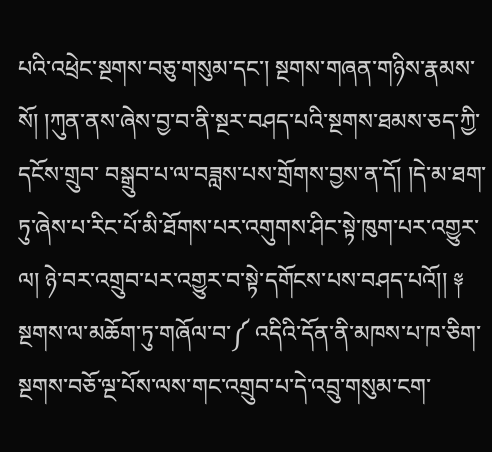པའི་འཕྲེང་སྔགས་བཅུ་གསུམ་དང་། སྔགས་གཞན་གཉིས་རྣམས་སོ། །ཀུན་ནས་ཞེས་བྱ་བ་ནི་སྔར་བཤད་པའི་སྔགས་ཐམས་ཅད་ཀྱི་དངོས་གྲུབ་ བསྒྲུབ་པ་ལ་བཟླས་པས་གྲོགས་བྱས་ན་དོ། །དེ་མ་ཐག་ཏུ་ཞེས་པ་རིང་པོ་མི་ཐོགས་པར་འགུགས་ཤིང་སྟེ་ཁུག་པར་འགྱུར་ལ། ཉེ་བར་འགྲུབ་པར་འགྱུར་བ་སྟེ་དགོངས་པས་བཤད་པའོ།། ༈ སྔགས་ལ་མཆོག་ཏུ་གཞོལ་བ་༼ འདིའི་དོན་ནི་མཁས་པ་ཁ་ཅིག་སྔགས་བཅོ་ལྔ་པོས་ལས་གང་འགྲུབ་པ་དེ་འབྲུ་གསུམ་ངག་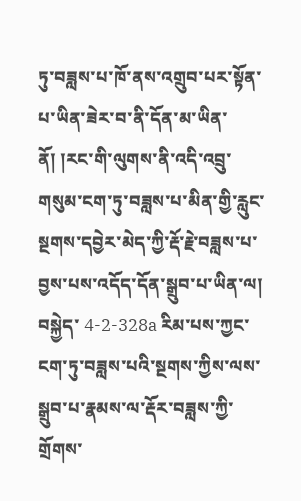ཏུ་བཟླས་པ་ཁོ་ནས་འགྲུབ་པར་སྟོན་པ་ཡིན་ཟེར་བ་ནི་དོན་མ་ཡིན་ནོ། །རང་གི་ལུགས་ནི་འདི་འབྲུ་གསུམ་ངག་ཏུ་བཟླས་པ་མིན་གྱི་རླུང་སྔགས་དབྱེར་མེད་ཀྱི་རྡོ་རྗེ་བཟླས་པ་བྱས་པས་འདོད་དོན་སྒྲུབ་པ་ཡིན་ལ། བསྐྱེད་ 4-2-328a རིམ་པས་ཀྱང་ངག་ཏུ་བཟླས་པའི་སྔགས་ཀྱིས་ལས་སྒྲུབ་པ་རྣམས་ལ་རྡོར་བཟླས་ཀྱི་གྲོགས་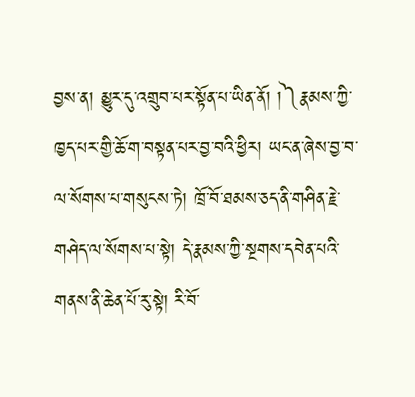བྱས་ན། མྱུར་དུ་འགྲུབ་པར་སྟོན་པ་ཡིན་ནོ། །༽རྣམས་ཀྱི་ཁྱད་པར་གྱི་ཆོ་ག་བསྟན་པར་བྱ་བའི་ཕྱིར། ཡང་ན་ཞེས་བྱ་བ་ལ་སོགས་པ་གསུངས་ཏེ། ཁྲོ་བོ་ཐམས་ཅད་ནི་གཤིན་རྗེ་གཤེད་ལ་སོགས་པ་སྟེ། དེ་རྣམས་ཀྱི་སྔགས་དབེན་པའི་གནས་ནི་ཆེན་པོ་རུ་སྟེ། རི་བོ་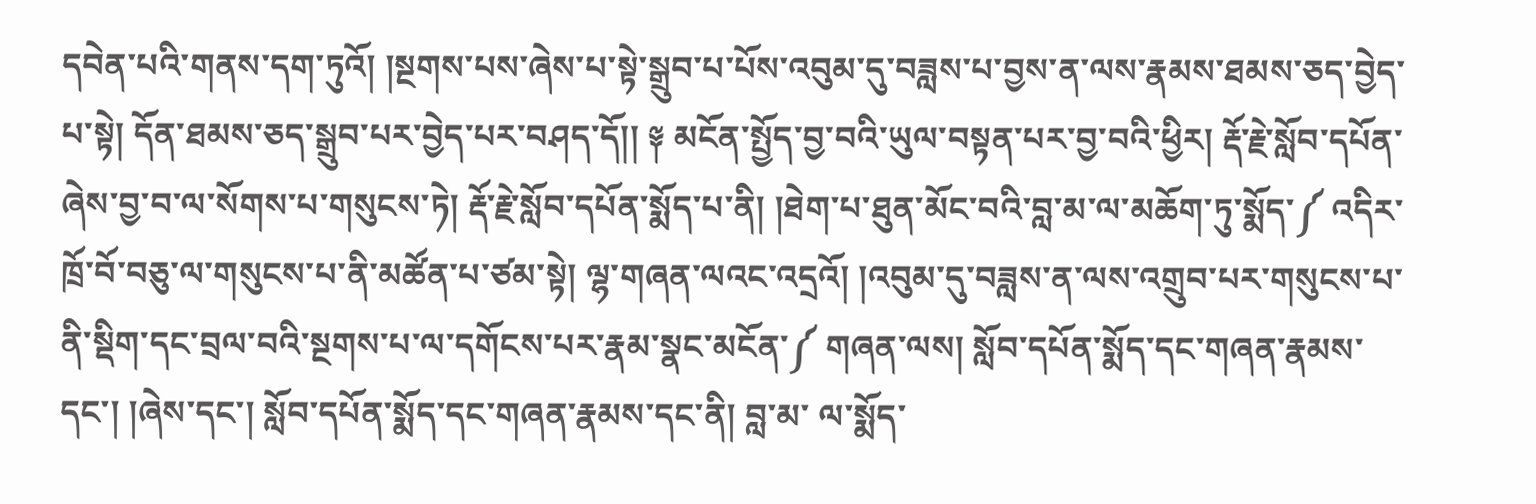དབེན་པའི་གནས་དག་ཏུའོ། །སྔགས་པས་ཞེས་པ་སྟེ་སྒྲུབ་པ་པོས་འབུམ་དུ་བཟླས་པ་བྱས་ན་ལས་རྣམས་ཐམས་ཅད་བྱེད་པ་སྟེ། དོན་ཐམས་ཅད་སྒྲུབ་པར་བྱེད་པར་བཤད་དོ།། ༈ མངོན་སྤྱོད་བྱ་བའི་ཡུལ་བསྟན་པར་བྱ་བའི་ཕྱིར། རྡོ་རྗེ་སློབ་དཔོན་ཞེས་བྱ་བ་ལ་སོགས་པ་གསུངས་ཏེ། རྡོ་རྗེ་སློབ་དཔོན་སྨོད་པ་ནི། །ཐེག་པ་ཐུན་མོང་བའི་བླ་མ་ལ་མཆོག་ཏུ་སྨོད་༼ འདིར་ཁྲོ་བོ་བཅུ་ལ་གསུངས་པ་ནི་མཚོན་པ་ཙམ་སྟེ། ལྷ་གཞན་ལའང་འདྲའོ། །འབུམ་དུ་བཟླས་ན་ལས་འགྲུབ་པར་གསུངས་པ་ནི་སྡིག་དང་བྲལ་བའི་སྔགས་པ་ལ་དགོངས་པར་རྣམ་སྣང་མངོན་༼ གཞན་ལས། སློབ་དཔོན་སྨོད་དང་གཞན་རྣམས་དང་། །ཞེས་དང་། སློབ་དཔོན་སྨོད་དང་གཞན་རྣམས་དང་ནི། བླ་མ་ ལ་སྨོད་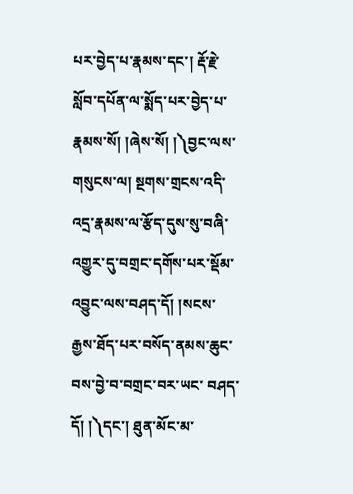པར་བྱེད་པ་རྣམས་དང་། རྡོ་རྗེ་སློབ་དཔོན་ལ་སྨོད་པར་བྱེད་པ་རྣམས་སོ། །ཞེས་སོ། །༽བྱང་ལས་གསུངས་ལ། སྔགས་གྲངས་འདི་འདྲ་རྣམས་ལ་རྩོད་དུས་སུ་བཞི་འགྱུར་དུ་བགྲང་དགོས་པར་སྡོམ་འབྱུང་ལས་བཤད་དོ། །སངས་རྒྱས་ཐོད་པར་བསོད་ནམས་ཆུང་བས་བྱེ་བ་བགྲང་བར་ཡང་ བཤད་དོ། །༽དང་། ཐུན་མོང་མ་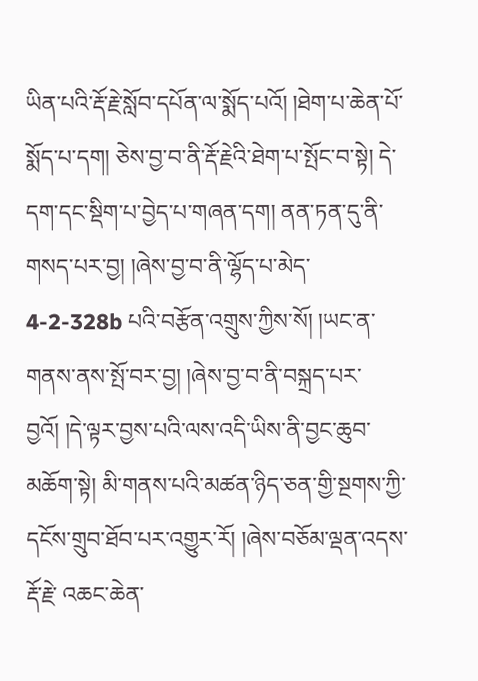ཡིན་པའི་རྡོ་རྗེ་སློབ་དཔོན་ལ་སྨོད་པའོ། །ཐེག་པ་ཆེན་པོ་སྨོད་པ་དག། ཅེས་བྱ་བ་ནི་རྡོ་རྗེའི་ཐེག་པ་སྤོང་བ་སྟེ། དེ་དག་དང་སྡིག་པ་བྱེད་པ་གཞན་དག། ནན་ཏན་དུ་ནི་གསད་པར་བྱ། །ཞེས་བྱ་བ་ནི་ལྷོད་པ་མེད་ 4-2-328b པའི་བརྩོན་འགྲུས་ཀྱིས་སོ། །ཡང་ན་གནས་ནས་སྤོ་བར་བྱ། །ཞེས་བྱ་བ་ནི་བསྐྲད་པར་བྱའོ། །དེ་ལྟར་བྱས་པའི་ལས་འདི་ཡིས་ནི་བྱང་ཆུབ་མཆོག་སྟེ། མི་གནས་པའི་མཚན་ཉིད་ཅན་གྱི་སྔགས་ཀྱི་དངོས་གྲུབ་ཐོབ་པར་འགྱུར་རོ། །ཞེས་བཅོམ་ལྡན་འདས་རྡོ་རྗེ་ འཆང་ཆེན་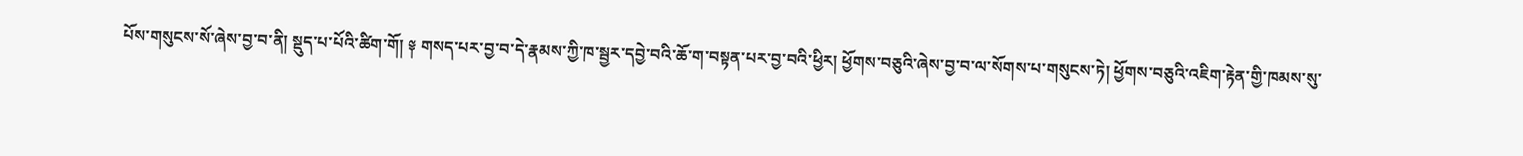པོས་གསུངས་སོ་ཞེས་བྱ་བ་ནི། སྡུད་པ་པོའི་ཚིག་གོ། ༈ གསད་པར་བྱ་བ་དེ་རྣམས་ཀྱི་ཁ་སྦྱར་དབྱེ་བའི་ཆོ་ག་བསྟན་པར་བྱ་བའི་ཕྱིར། ཕྱོགས་བཅུའི་ཞེས་བྱ་བ་ལ་སོགས་པ་གསུངས་ཏེ། ཕྱོགས་བཅུའི་འཇིག་རྟེན་གྱི་ཁམས་སུ་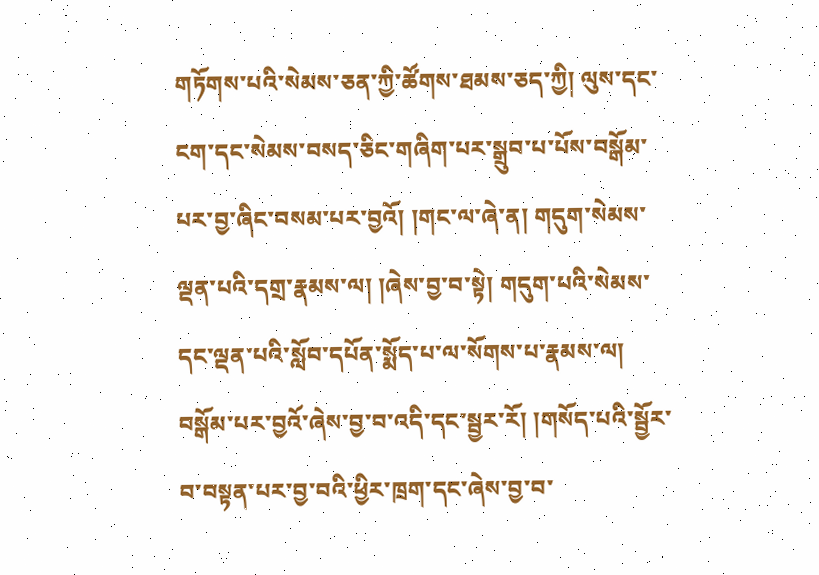གཏོགས་པའི་སེམས་ཅན་ཀྱི་ཚོགས་ཐམས་ཅད་ཀྱི། ལུས་དང་ངག་དང་སེམས་བསད་ཅིང་གཞིག་པར་སྒྲུབ་པ་པོས་བསྒོམ་པར་བྱ་ཞིང་བསམ་པར་བྱའོ། །གང་ལ་ཞེ་ན། གདུག་སེམས་ལྡན་པའི་དགྲ་རྣམས་ལ། །ཞེས་བྱ་བ་སྟེ། གདུག་པའི་སེམས་ དང་ལྡན་པའི་སློབ་དཔོན་སྨོད་པ་ལ་སོགས་པ་རྣམས་ལ། བསྒོམ་པར་བྱའོ་ཞེས་བྱ་བ་འདི་དང་སྦྱར་རོ། །གསོད་པའི་སྦྱོར་བ་བསྟན་པར་བྱ་བའི་ཕྱིར་ཁྲག་དང་ཞེས་བྱ་བ་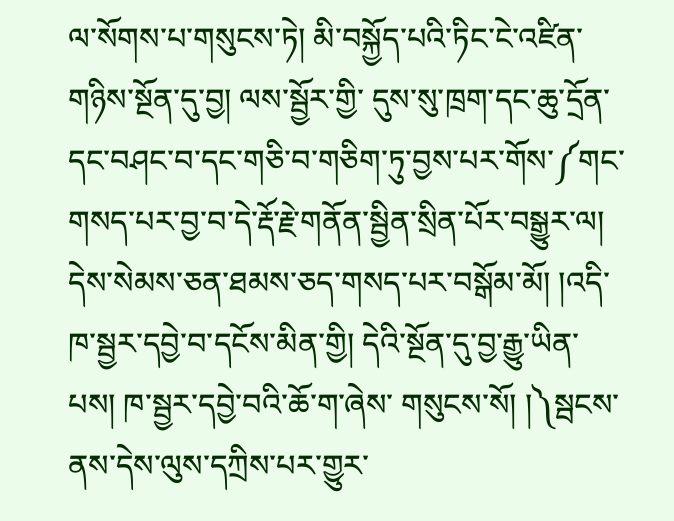ལ་སོགས་པ་གསུངས་ཏེ། མི་བསྐྱོད་པའི་ཏིང་ངེ་འཛིན་གཉིས་སྔོན་དུ་བྱ། ལས་སྦྱོར་གྱི་ དུས་སུ་ཁྲག་དང་ཆུ་དྲོན་དང་བཤང་བ་དང་གཅི་བ་གཅིག་ཏུ་བྱས་པར་གོས་༼གང་གསད་པར་བྱ་བ་དེ་རྡོ་རྗེ་གནོན་སྦྱིན་སྲིན་པོར་བསྒྱུར་ལ། དེས་སེམས་ཅན་ཐམས་ཅད་གསད་པར་བསྒོམ་མོ། །འདི་ཁ་སྦྱར་དབྱེ་བ་དངོས་མིན་གྱི། དེའི་སྔོན་དུ་བྱ་རྒྱུ་ཡིན་པས། ཁ་སྦྱར་དབྱེ་བའི་ཆོ་ག་ཞེས་ གསུངས་སོ། །༽སྦངས་ནས་དེས་ལུས་དཀྲིས་པར་གྱུར་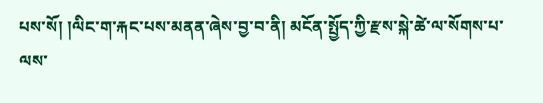པས་སོ། །ལིང་ག་རྐང་པས་མནན་ཞེས་བྱ་བ་ནི། མངོན་སྤྱོད་ཀྱི་རྫས་སྐེ་ཚེ་ལ་སོགས་པ་ལས་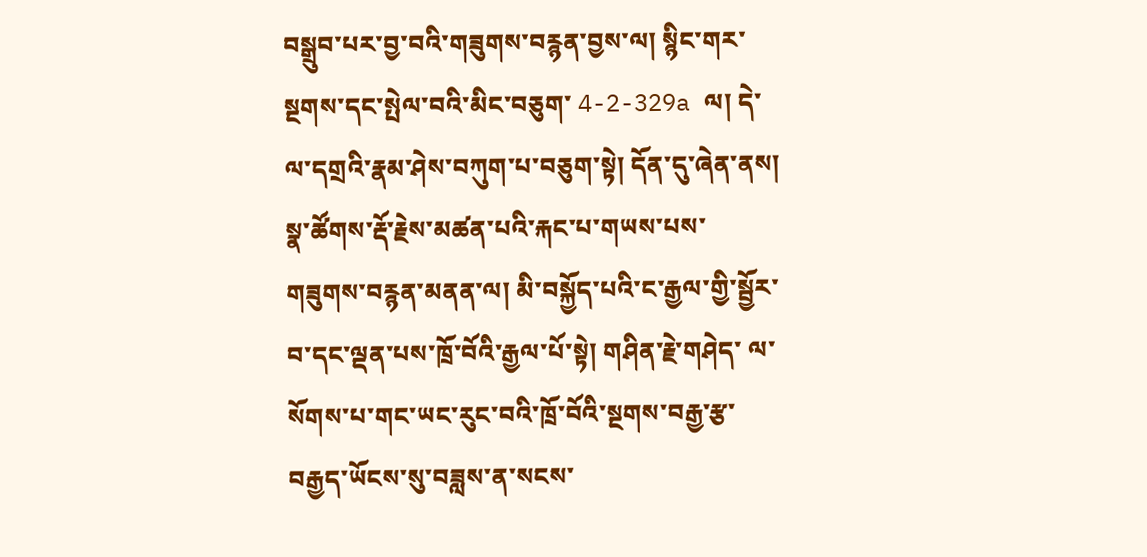བསྒྲུབ་པར་བྱ་བའི་གཟུགས་བརྙན་བྱས་ལ། སྙིང་གར་སྔགས་དང་སྤེལ་བའི་མིང་བཅུག་ 4-2-329a ལ། དེ་ལ་དགྲའི་རྣམ་ཤེས་བཀུག་པ་བཅུག་སྟེ། དོན་དུ་ཞེན་ནས། སྣ་ཚོགས་རྡོ་རྗེས་མཚན་པའི་རྐང་པ་གཡས་པས་གཟུགས་བརྙན་མནན་ལ། མི་བསྐྱོད་པའི་ང་རྒྱལ་གྱི་སྦྱོར་བ་དང་ལྡན་པས་ཁྲོ་བོའི་རྒྱལ་པོ་སྟེ། གཤིན་རྗེ་གཤེད་ ལ་སོགས་པ་གང་ཡང་རུང་བའི་ཁྲོ་བོའི་སྔགས་བརྒྱ་རྩ་བརྒྱད་ཡོངས་སུ་བཟླས་ན་སངས་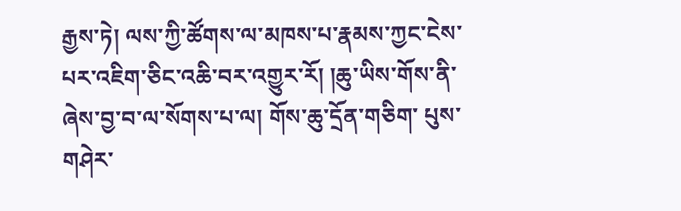རྒྱས་ཏེ། ལས་ཀྱི་ཚོགས་ལ་མཁས་པ་རྣམས་ཀྱང་ངེས་པར་འཇིག་ཅིང་འཆི་བར་འགྱུར་རོ། །ཆུ་ཡིས་གོས་ནི་ཞེས་བྱ་བ་ལ་སོགས་པ་ལ། གོས་ཆུ་དྲོན་གཅིག་ པུས་གཤེར་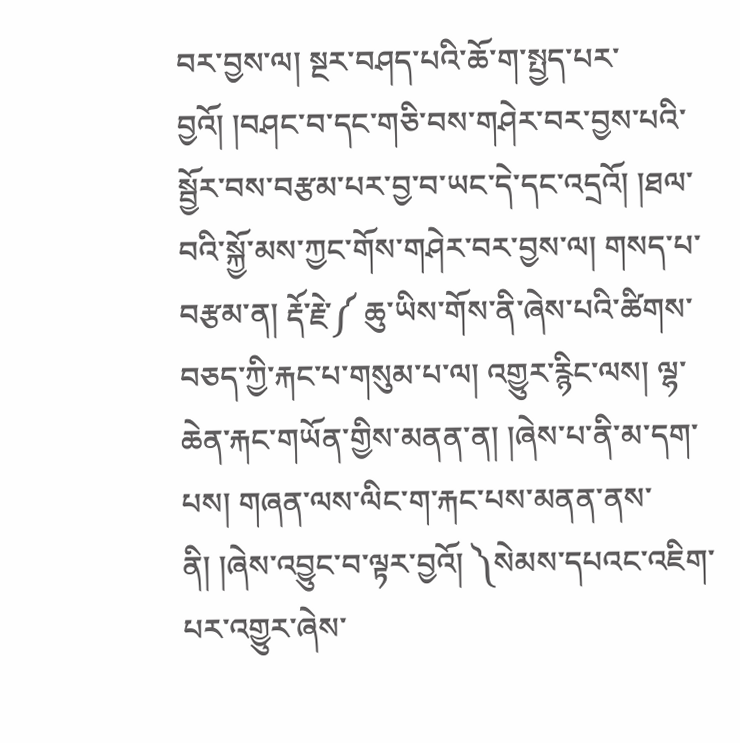བར་བྱས་ལ། སྔར་བཤད་པའི་ཆོ་ག་སྤྱད་པར་བྱའོ། །བཤང་བ་དང་གཅི་བས་གཤེར་བར་བྱས་པའི་སྦྱོར་བས་བརྩམ་པར་བྱ་བ་ཡང་དེ་དང་འདྲའོ། །ཐལ་བའི་སྐྱོ་མས་ཀྱང་གོས་གཤེར་བར་བྱས་ལ། གསད་པ་བརྩམ་ན། རྡོ་རྗེ་༼ ཆུ་ཡིས་གོས་ནི་ཞེས་པའི་ཚིགས་བཅད་ཀྱི་རྐང་པ་གསུམ་པ་ལ། འགྱུར་རྙིང་ལས། ལྷ་ཆེན་རྐང་གཡོན་གྱིས་མནན་ན། །ཞེས་པ་ནི་མ་དག་པས། གཞན་ལས་ལིང་ག་རྐང་པས་མནན་ནས་ནི། །ཞེས་འབྱུང་བ་ལྟར་བྱའོ། ༽སེམས་དཔའང་འཇིག་པར་འགྱུར་ཞེས་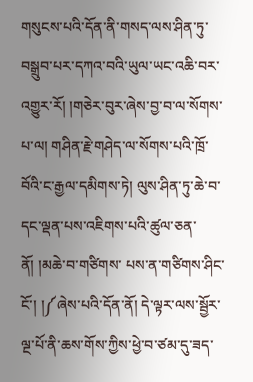གསུངས་པའི་དོན་ནི་གསད་ལས་ཤིན་ཏུ་ བསྒྲུབ་པར་དཀའ་བའི་ཡུལ་ཡང་འཆི་བར་འགྱུར་རོ། །གཅེར་བུར་ཞེས་བྱ་བ་ལ་སོགས་པ་ལ། གཤིན་རྗེ་གཤེད་ལ་སོགས་པའི་ཁྲོ་བོའི་ང་རྒྱལ་དམིགས་ཏེ། ལུས་ཤིན་ཏུ་ཆེ་བ་དང་ལྡན་པས་འཇིགས་པའི་ཚུལ་ཅན་ནོ། །མཆེ་བ་གཙིགས་ པས་ན་གཙིགས་ཤིང་ངོ་། །༼ཞེས་པའི་དོན་ནོ། དེ་ལྟར་ལས་སྦྱོར་ལྔ་པོ་ནི་ཆས་གོས་ཀྱིས་ཕྱེ་བ་ཙམ་དུ་ཟད་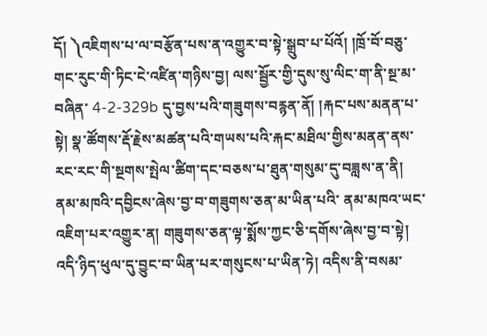དོ། ༽འཇིགས་པ་ལ་བརྩོན་པས་ན་འགྱུར་བ་སྟེ་སྒྲུབ་པ་པོའོ། །ཁྲོ་བོ་བཅུ་གང་རུང་གི་ཏིང་ངེ་འཛིན་གཉིས་བྱ། ལས་སྦྱོར་གྱི་དུས་སུ་ལིང་ག་ནི་སྔ་མ་བཞིན་ 4-2-329b དུ་བྱས་པའི་གཟུགས་བརྙན་ནོ། །རྐང་པས་མནན་པ་སྟེ། སྣ་ཚོགས་རྡོ་རྗེས་མཚན་པའི་གཡས་པའི་རྐང་མཐིལ་གྱིས་མནན་ནས་རང་རང་གི་སྔགས་སྤེལ་ཚིག་དང་བཅས་པ་ཐུན་གསུམ་དུ་བཟླས་ན་ནི། ནམ་མཁའི་དབྱིངས་ཞེས་བྱ་བ་གཟུགས་ཅན་མ་ཡིན་པའི་ ནམ་མཁའ་ཡང་འཇིག་པར་འགྱུར་ན། གཟུགས་ཅན་ལྟ་སྨོས་ཀྱང་ཅི་དགོས་ཞེས་བྱ་བ་སྟེ། འདི་ཉིད་ཕུལ་དུ་བྱུང་བ་ཡིན་པར་གསུངས་པ་ཡིན་ཏེ། འདིས་ནི་བསམ་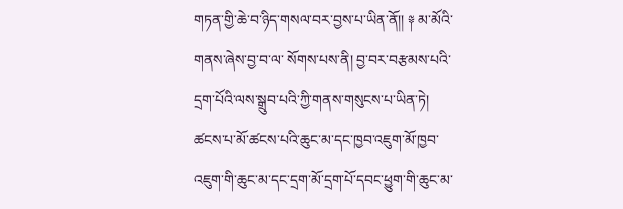གཏན་གྱི་ཆེ་བ་ཉིད་གསལ་བར་བྱས་པ་ཡིན་ནོ།། ༈ མ་མོའི་གནས་ཞེས་བྱ་བ་ལ་ སོགས་པས་ནི། བྱ་བར་བརྩམས་པའི་དྲག་པོའི་ལས་སྒྲུབ་པའི་ཀྱི་གནས་གསུངས་པ་ཡིན་ཏེ། ཚངས་པ་མོ་ཚངས་པའི་ཆུང་མ་དང་ཁྱབ་འཇུག་མོ་ཁྱབ་འཇུག་གི་ཆུང་མ་དང་དྲག་མོ་དྲག་པོ་དབང་ཕྱུག་གི་ཆུང་མ་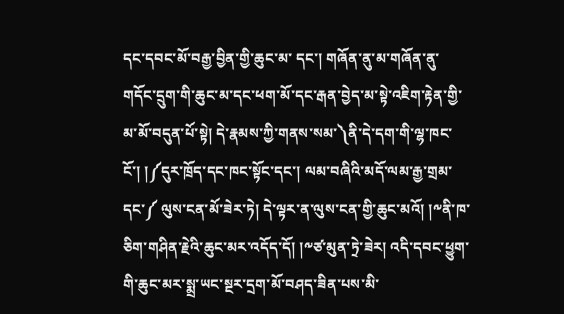དང་དབང་མོ་བརྒྱ་བྱིན་གྱི་ཆུང་མ་ དང་། གཞོན་ནུ་མ་གཞོན་ནུ་གདོང་དྲུག་གི་ཆུང་མ་དང་ཕག་མོ་དང་རྒན་བྱེད་མ་སྟེ་འཇིག་རྟེན་གྱི་མ་མོ་བདུན་པོ་སྟེ། དེ་རྣམས་ཀྱི་གནས་སམ་༽ནི་དེ་དག་གི་ལྷ་ཁང་ངོ་། །༼དུར་ཁྲོད་དང་ཁང་སྟོང་དང་། ལམ་བཞིའི་མདོ་ལམ་རྒྱ་གྲམ་དང་༼ ལུས་ངན་མོ་ཟེར་ཏེ། དེ་ལྟར་ན་ལུས་ངན་གྱི་ཆུང་མའོ། །༸ནི་ཁ་ཅིག་གཤིན་རྗེའི་ཆུང་མར་འདོད་དོ། །༸ཙ་མུན་ཏྲེ་ཟེར། འདི་དབང་ཕྱུག་གི་ཆུང་མར་སྨྲ་ཡང་སྔར་དྲག་མོ་བཤད་ཟིན་པས་མི་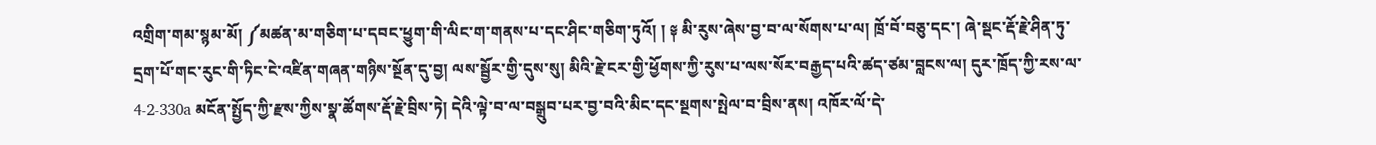འགྲིག་གམ་སྙམ་མོ། ༼མཚན་མ་གཅིག་པ་དབང་ཕྱུག་གི་ལིང་ག་གནས་པ་དང་ཤིང་གཅིག་ཏུའོ། ། ༈ མི་རུས་ཞེས་བྱ་བ་ལ་སོགས་པ་ལ། ཁྲོ་བོ་བཅུ་དང་། ཞེ་སྡང་རྡོ་རྗེ་ཤིན་ཏུ་དྲག་པོ་གང་རུང་གི་ཏིང་ངེ་འཛིན་གཞན་གཉིས་སྔོན་དུ་བྱ། ལས་སྦྱོར་གྱི་དུས་སུ། མིའི་རྗེ་ངར་གྱི་ཕྱོགས་ཀྱི་རུས་པ་ལས་སོར་བརྒྱད་པའི་ཚད་ཙམ་བླངས་ལ། དུར་ཁྲོད་ཀྱི་རས་ལ་ 4-2-330a མངོན་སྤྱོད་ཀྱི་རྫས་ཀྱིས་སྣ་ཚོགས་རྡོ་རྗེ་བྲིས་ཏེ། དེའི་ལྟེ་བ་ལ་བསྒྲུབ་པར་བྱ་བའི་མིང་དང་སྔགས་སྤེལ་བ་བྲིས་ནས། འཁོར་ལོ་དེ་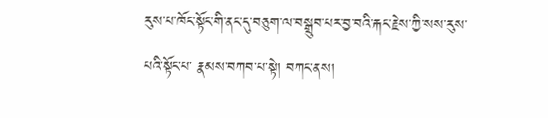རུས་པ་ཁོང་སྟོང་གི་ནང་དུ་བཅུག་ལ་བསྒྲུབ་པར་བྱ་བའི་རྐང་རྗེས་ཀྱི་སས་རུས་པའི་སྟོང་པ་ རྣམས་བཀབ་པ་སྟེ། བཀང་ནས།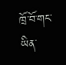ཁྲོ་བོ་གང་ཡིན་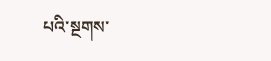པའི་སྔགས་